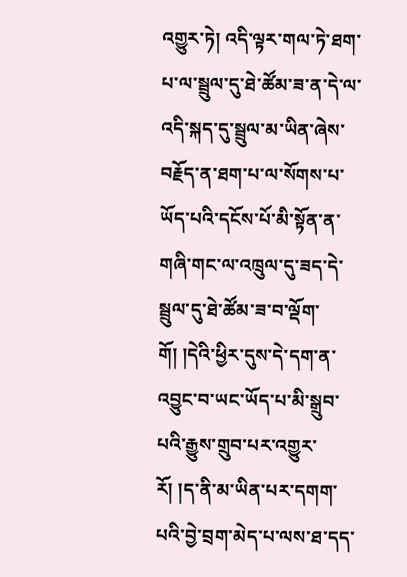འགྱུར་ཏེ། འདི་ལྟར་གལ་ཏེ་ཐག་པ་ལ་སྦྲུལ་དུ་ཐེ་ཚོམ་ཟ་ན་དེ་ལ་འདི་སྐད་དུ་སྦྲུལ་མ་ཡིན་ཞེས་བརྗོད་ན་ཐག་པ་ལ་སོགས་པ་ཡོད་པའི་དངོས་པོ་མི་སྟོན་ན་གཞི་གང་ལ་འཁྲུལ་དུ་ཟད་དེ་ སྦྲུལ་དུ་ཐེ་ཚོམ་ཟ་བ་ལྡོག་གོ། །དེའི་ཕྱིར་དུས་དེ་དག་ན་འབྱུང་བ་ཡང་ཡོད་པ་མི་སྒྲུབ་པའི་རྒྱུས་གྲུབ་པར་འགྱུར་རོ། །ད་ནི་མ་ཡིན་པར་དགག་པའི་བྱེ་བྲག་མེད་པ་ལས་ཐ་དད་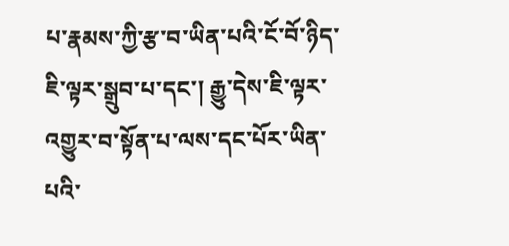པ་རྣམས་ཀྱི་རྩ་བ་ཡིན་པའི་ངོ་བོ་ཉིད་ཇི་ལྟར་སྒྲུབ་པ་དང་། རྒྱུ་དེས་ཇི་ལྟར་འགྱུར་བ་སྟོན་པ་ལས་དང་པོར་ཡིན་པའི་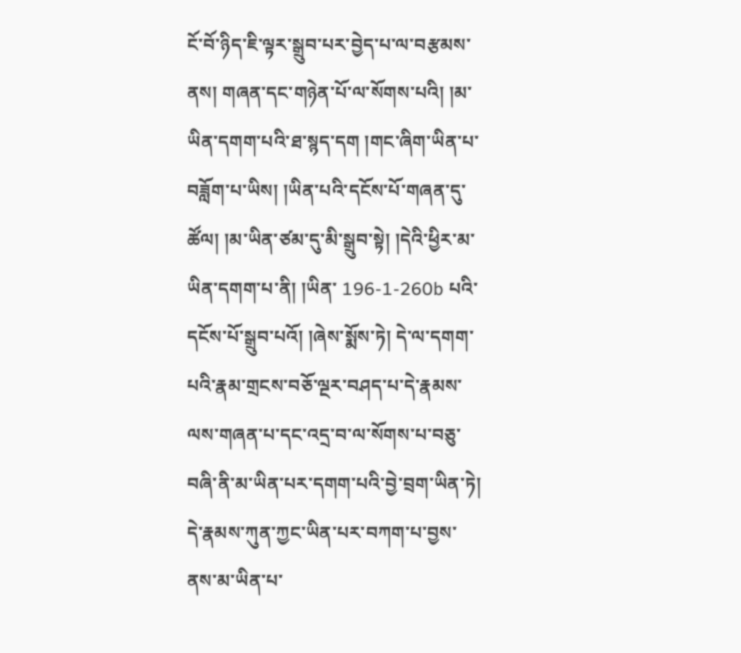ངོ་བོ་ཉིད་ཇི་ལྟར་སྒྲུབ་པར་བྱེད་པ་ལ་བརྩམས་ནས། གཞན་དང་གཉེན་པོ་ལ་སོགས་པའི། །མ་ཡིན་དགག་པའི་ཐ་སྙད་དག །གང་ཞིག་ཡིན་པ་བཟློག་པ་ཡིས། །ཡིན་པའི་དངོས་པོ་གཞན་དུ་ཚོལ། །མ་ཡིན་ཙམ་དུ་མི་སྒྲུབ་སྟེ། །དེའི་ཕྱིར་མ་ཡིན་དགག་པ་ནི། །ཡིན་ 196-1-260b པའི་དངོས་པོ་སྒྲུབ་པའོ། །ཞེས་སྨོས་ཏེ། དེ་ལ་དགག་པའི་རྣམ་གྲངས་བཅོ་ལྔར་བཤད་པ་དེ་རྣམས་ལས་གཞན་པ་དང་འདྲ་བ་ལ་སོགས་པ་བཅུ་བཞི་ནི་མ་ཡིན་པར་དགག་པའི་བྱེ་བྲག་ཡིན་ཏེ། དེ་རྣམས་ཀུན་ཀྱང་ཡིན་པར་བཀག་པ་བྱས་ནས་མ་ཡིན་པ་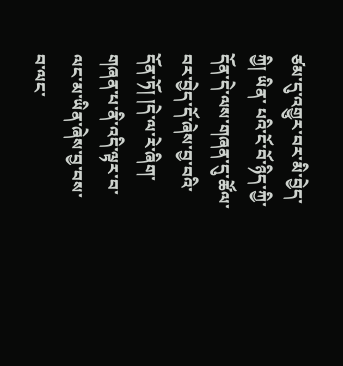ཙམ་དུ་འགྱུར་བར་མི་བྱེད་ཀྱི། ཡིན་ པའི་ངོ་བོ་ཉིད་ཀྱི་དོན་དེ་ལས་གཞན་དུ་ཚོལ་བར་བྱེད་དོ་ཞེས་བྱ་བའི་དོན་ཏོ། །དེ་ལ་རེ་ཞིག་གཞན་པ་ནི་འདི་ལྟར་བ་ལང་མ་ཡིན་ཞེས་བྱ་བས་བ་ལང་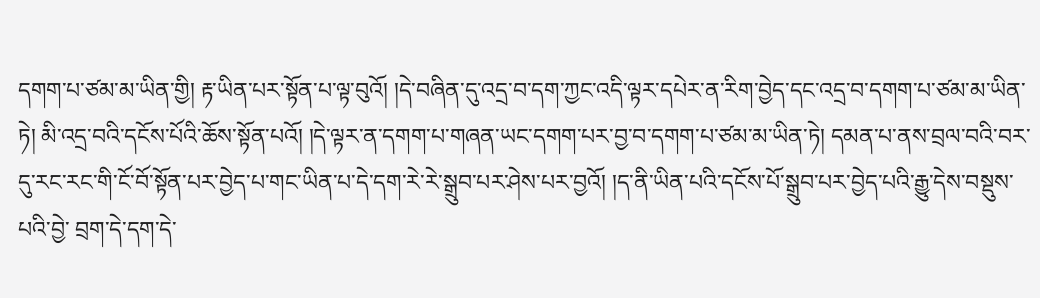དགག་པ་ཙམ་མ་ཡིན་གྱི། རྟ་ཡིན་པར་སྟོན་པ་ལྟ་བུའོ། །དེ་བཞིན་དུ་འདྲ་བ་དག་ཀྱང་འདི་ལྟར་དཔེར་ན་རིག་བྱེད་དང་འདྲ་བ་དགག་པ་ཙམ་མ་ཡིན་ ཏེ། མི་འདྲ་བའི་དངོས་པོའི་ཆོས་སྟོན་པའོ། །དེ་ལྟར་ན་དགག་པ་གཞན་ཡང་དགག་པར་བྱ་བ་དགག་པ་ཙམ་མ་ཡིན་ཏེ། དམན་པ་ནས་བྲལ་བའི་བར་དུ་རང་རང་གི་ངོ་བོ་སྟོན་པར་བྱེད་པ་གང་ཡིན་པ་དེ་དག་རེ་རེ་སྒྲུབ་པར་ཤེས་པར་བྱའོ། །ད་ནི་ཡིན་པའི་དངོས་པོ་སྒྲུབ་པར་བྱེད་པའི་རྒྱུ་དེས་བསྡུས་པའི་བྱེ་ བྲག་དེ་དག་དེ་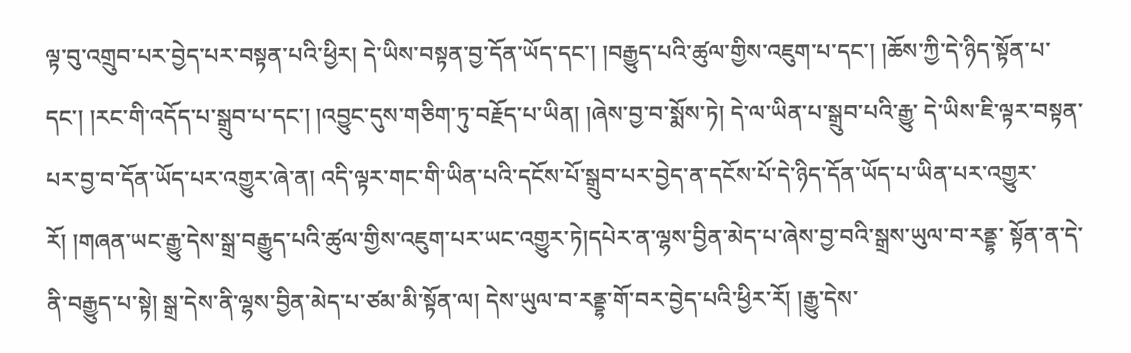ལྟ་བུ་འགྲུབ་པར་བྱེད་པར་བསྟན་པའི་ཕྱིར། དེ་ཡིས་བསྟན་བྱ་དོན་ཡོད་དང་། །བརྒྱུད་པའི་ཚུལ་གྱིས་འཇུག་པ་དང་། །ཆོས་ཀྱི་དེ་ཉིད་སྟོན་པ་དང་། །རང་གི་འདོད་པ་སྒྲུབ་པ་དང་། །འབྱུང་དུས་གཅིག་ཏུ་བརྗོད་པ་ཡིན། །ཞེས་བྱ་བ་སྨོས་ཏེ། དེ་ལ་ཡིན་པ་སྒྲུབ་པའི་རྒྱུ་ དེ་ཡིས་ཇི་ལྟར་བསྟན་པར་བྱ་བ་དོན་ཡོད་པར་འགྱུར་ཞེ་ན། འདི་ལྟར་གང་གི་ཡིན་པའི་དངོས་པོ་སྒྲུབ་པར་བྱེད་ན་དངོས་པོ་དེ་ཉིད་དོན་ཡོད་པ་ཡིན་པར་འགྱུར་རོ། །གཞན་ཡང་རྒྱུ་དེས་སྒྲ་བརྒྱུད་པའི་ཚུལ་གྱིས་འཇུག་པར་ཡང་འགྱུར་ཏེ།དཔེར་ན་ལྷས་བྱིན་མེད་པ་ཞེས་བྱ་བའི་སྒྲས་ཡུལ་བ་རནྡྷ་ སྟོན་ན་དེ་ནི་བརྒྱུད་པ་སྟེ། སྒྲ་དེས་ནི་ལྷས་བྱིན་མེད་པ་ཙམ་མི་སྟོན་ལ། དེས་ཡུལ་བ་རནྡྷ་གོ་བར་བྱེད་པའི་ཕྱིར་རོ། །རྒྱུ་དེས་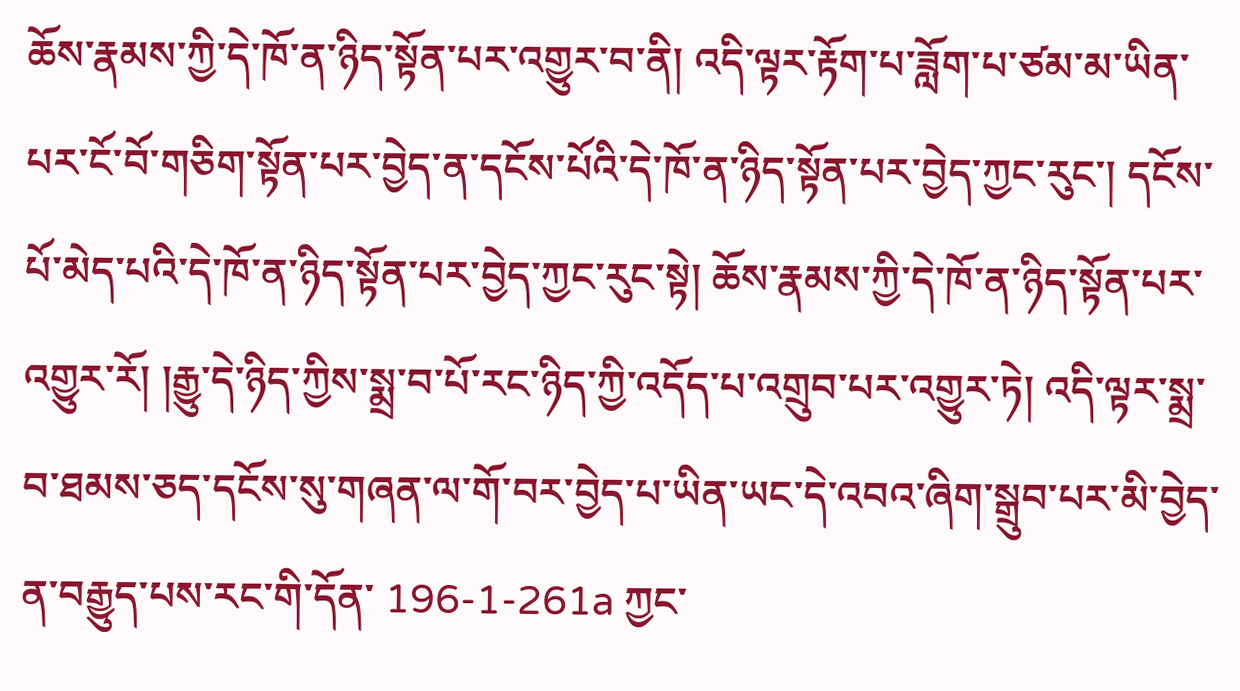ཆོས་རྣམས་ཀྱི་དེ་ཁོ་ན་ཉིད་སྟོན་པར་འགྱུར་བ་ནི། འདི་ལྟར་རྟོག་པ་ཟློག་པ་ཙམ་མ་ཡིན་པར་ངོ་བོ་གཅིག་སྟོན་པར་བྱེད་ན་དངོས་པོའི་དེ་ཁོ་ན་ཉིད་སྟོན་པར་བྱེད་ཀྱང་རུང་། དངོས་པོ་མེད་པའི་དེ་ཁོ་ན་ཉིད་སྟོན་པར་བྱེད་ཀྱང་རུང་སྟེ། ཆོས་རྣམས་ཀྱི་དེ་ཁོ་ན་ཉིད་སྟོན་པར་འགྱུར་རོ། །རྒྱུ་དེ་ཉིད་ཀྱིས་སྨྲ་བ་པོ་རང་ཉིད་ཀྱི་འདོད་པ་འགྲུབ་པར་འགྱུར་ཏེ། འདི་ལྟར་སྨྲ་བ་ཐམས་ཅད་དངོས་སུ་གཞན་ལ་གོ་བར་བྱེད་པ་ཡིན་ཡང་དེ་འབའ་ཞིག་སྒྲུབ་པར་མི་བྱེད་ན་བརྒྱུད་པས་རང་གི་དོན་ 196-1-261a ཀྱང་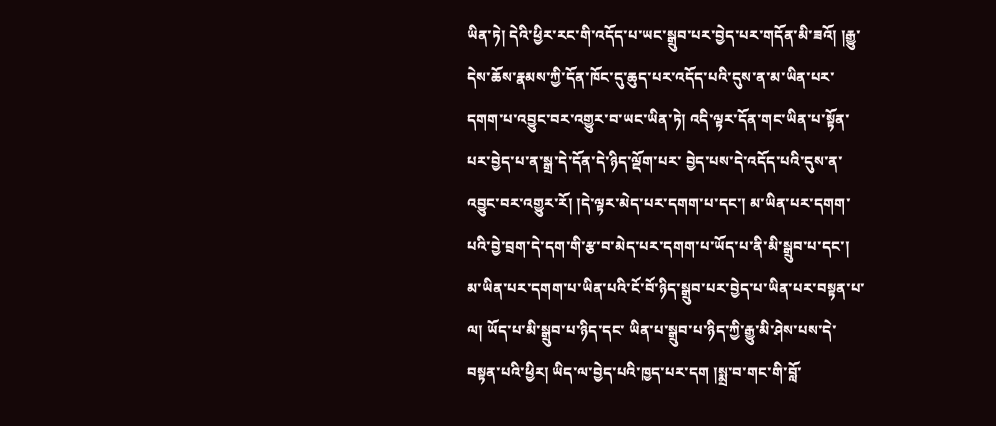ཡིན་ཏེ། དེའི་ཕྱིར་རང་གི་འདོད་པ་ཡང་སྒྲུབ་པར་བྱེད་པར་གདོན་མི་ཟའོ། །རྒྱུ་དེས་ཆོས་རྣམས་ཀྱི་དོན་ཁོང་དུ་ཆུད་པར་འདོད་པའི་དུས་ན་མ་ཡིན་པར་དགག་པ་འབྱུང་བར་འགྱུར་བ་ཡང་ཡིན་ཏེ། འདི་ལྟར་དོན་གང་ཡིན་པ་སྟོན་པར་བྱེད་པ་ན་སྒྲ་དེ་དོན་དེ་ཉིད་ལྡོག་པར་ བྱེད་པས་དེ་འདོད་པའི་དུས་ན་འབྱུང་བར་འགྱུར་རོ། །དེ་ལྟར་མེད་པར་དགག་པ་དང་། མ་ཡིན་པར་དགག་པའི་བྱེ་བྲག་དེ་དག་གི་རྩ་བ་མེད་པར་དགག་པ་ཡོད་པ་ནི་མི་སྒྲུབ་པ་དང་། མ་ཡིན་པར་དགག་པ་ཡིན་པའི་ངོ་བོ་ཉིད་སྒྲུབ་པར་བྱེད་པ་ཡིན་པར་བསྟན་པ་ལ། ཡོད་པ་མི་སྒྲུབ་པ་ཉིད་དང་ ཡིན་པ་སྒྲུབ་པ་ཉིད་ཀྱི་རྒྱུ་མི་ཤེས་པས་དེ་བསྟན་པའི་ཕྱིར། ཡིད་ལ་བྱེད་པའི་ཁྱད་པར་དག །སྨྲ་བ་གང་གི་བློ་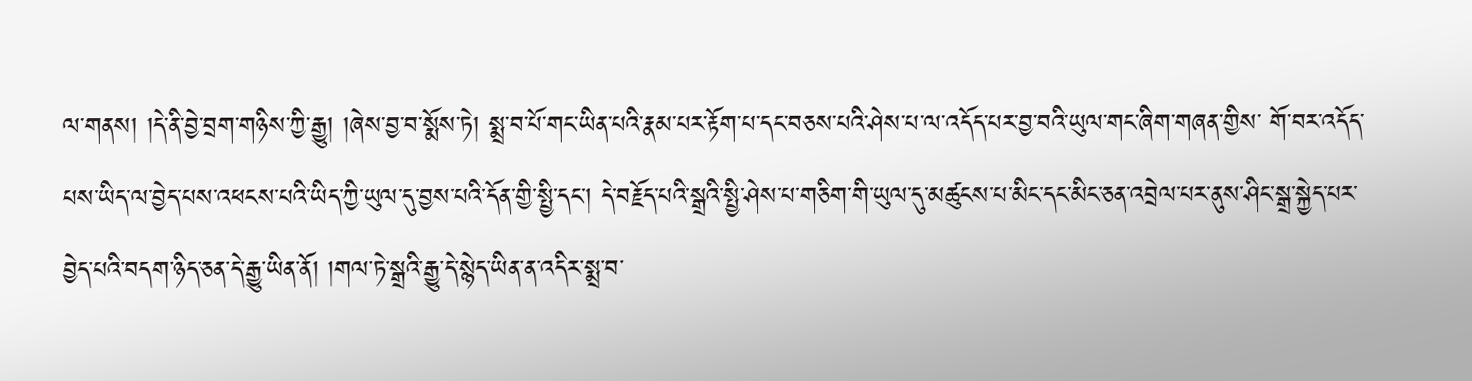ལ་གནས། །དེ་ནི་བྱེ་བྲག་གཉིས་ཀྱི་རྒྱུ། །ཞེས་བྱ་བ་སྨོས་ཏེ། སྨྲ་བ་པོ་གང་ཡིན་པའི་རྣམ་པར་རྟོག་པ་དང་བཅས་པའི་ཤེས་པ་ལ་འདོད་པར་བྱ་བའི་ཡུལ་གང་ཞིག་གཞན་གྱིས་ གོ་བར་འདོད་པས་ཡིད་ལ་བྱེད་པས་འཕངས་པའི་ཡིད་ཀྱི་ཡུལ་དུ་བྱས་པའི་དོན་གྱི་སྤྱི་དང་། དེ་བརྗོད་པའི་སྒྲའི་སྤྱི་ཤེས་པ་གཅིག་གི་ཡུལ་དུ་མཚུངས་པ་མིང་དང་མིང་ཅན་འབྲེལ་པར་ནུས་ཤིང་སྒྲ་སྐྱེད་པར་བྱེད་པའི་བདག་ཉིད་ཅན་དེ་རྒྱུ་ཡིན་ནོ། །གལ་ཏེ་སྒྲའི་རྒྱུ་དེ་སྙེད་ཡིན་ན་འདིར་སྨྲ་བ་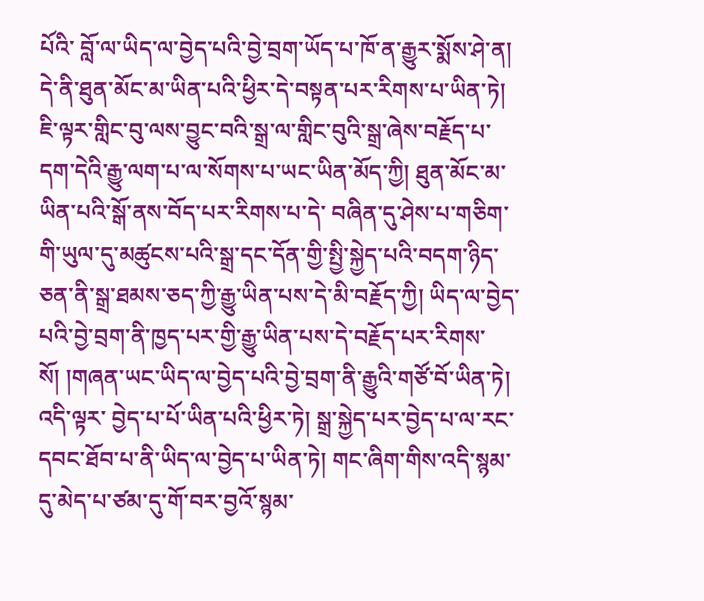པོའི་ བློ་ལ་ཡིད་ལ་བྱེད་པའི་བྱེ་བྲག་ཡོད་པ་ཁོ་ན་རྒྱུར་སྨོས་ཤེ་ན། དེ་ནི་ཐུན་མོང་མ་ཡིན་པའི་ཕྱིར་དེ་བསྟན་པར་རིགས་པ་ཡིན་ཏེ། ཇི་ལྟར་གླིང་བུ་ལས་བྱུང་བའི་སྒྲ་ལ་གླིང་བུའི་སྒྲ་ཞེས་བརྗོད་པ་དག་དེའི་རྒྱུ་ལག་པ་ལ་སོགས་པ་ཡང་ཡིན་མོད་ཀྱི། ཐུན་མོང་མ་ཡིན་པའི་སྒོ་ནས་བོད་པར་རིགས་པ་དེ་ བཞིན་དུ་ཤེས་པ་གཅིག་གི་ཡུལ་དུ་མཚུངས་པའི་སྒྲ་དང་དོན་གྱི་སྤྱི་སྐྱེད་པའི་བདག་ཉིད་ཅན་ནི་སྒྲ་ཐམས་ཅད་ཀྱི་རྒྱུ་ཡིན་པས་དེ་མི་བརྗོད་ཀྱི། ཡིད་ལ་བྱེད་པའི་བྱེ་བྲག་ནི་ཁྱད་པར་གྱི་རྒྱུ་ཡིན་པས་དེ་བརྗོད་པར་རིགས་སོ། །གཞན་ཡང་ཡིད་ལ་བྱེད་པའི་བྱེ་བྲག་ནི་རྒྱུའི་གཙོ་བོ་ཡིན་ཏེ། འདི་ལྟར་ བྱེད་པ་པོ་ཡིན་པའི་ཕྱིར་ཏེ། སྒྲ་སྐྱེད་པར་བྱེད་པ་ལ་རང་དབང་ཐོབ་པ་ནི་ཡིད་ལ་བྱེད་པ་ཡིན་ཏེ། གང་ཞིག་གིས་འདི་སྙམ་དུ་མེད་པ་ཙམ་དུ་གོ་བར་བྱའོ་སྙམ་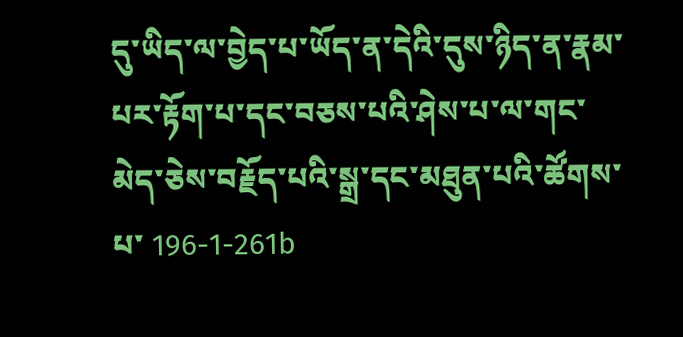དུ་ཡིད་ལ་བྱེད་པ་ཡོད་ན་དེའི་དུས་ཉིད་ན་རྣམ་པར་རྟོག་པ་དང་བཅས་པའི་ཤེས་པ་ལ་གང་མེད་ཅེས་བརྗོད་པའི་སྒྲ་དང་མཐུན་པའི་ཚོགས་པ་ 196-1-261b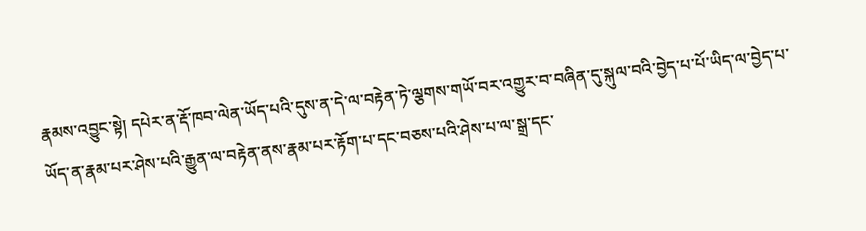རྣམས་འབྱུང་སྟེ། དཔེར་ན་རྡོ་ཁབ་ལེན་ཡོད་པའི་དུས་ན་དེ་ལ་བརྟེན་ཏེ་ལྕགས་གཡོ་བར་འགྱུར་བ་བཞིན་དུ་སྐུལ་བའི་བྱེད་པ་པོ་ཡིད་ལ་བྱེད་པ་ཡོད་ན་རྣམ་པར་ཤེས་པའི་རྒྱུན་ལ་བརྟེན་ནས་རྣམ་པར་རྟོག་པ་དང་བཅས་པའི་ཤེས་པ་ལ་སྒྲ་དང་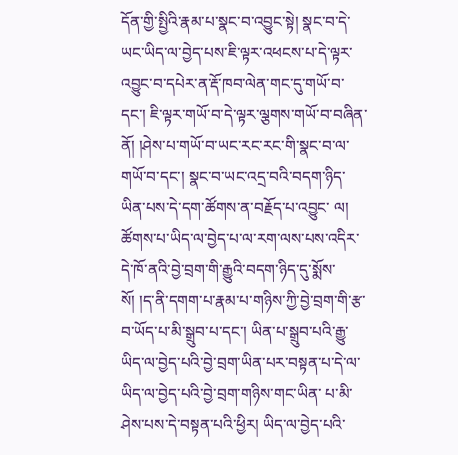དོན་གྱི་སྤྱིའི་རྣམ་པ་སྣང་བ་འབྱུང་སྟེ། སྣང་བ་དེ་ ཡང་ཡིད་ལ་བྱེད་པས་ཇི་ལྟར་འཕངས་པ་དེ་ལྟར་འབྱུང་བ་དཔེར་ན་རྡོ་ཁབ་ལེན་གང་དུ་གཡོ་བ་དང་། ཇི་ལྟར་གཡོ་བ་དེ་ལྟར་ལྕགས་གཡོ་བ་བཞིན་ནོ། །ཤེས་པ་གཡོ་བ་ཡང་རང་རང་གི་སྣང་བ་ལ་གཡོ་བ་དང་། སྣང་བ་ཡང་འདྲ་བའི་བདག་ཉིད་ཡིན་པས་དེ་དག་ཚོགས་ན་བརྗོད་པ་འབྱུང་ ལ། ཚོགས་པ་ཡིད་ལ་བྱེད་པ་ལ་རག་ལས་པས་འདིར་དེ་ཁོ་ནའི་བྱེ་བྲག་གི་རྒྱུའི་བདག་ཉིད་དུ་སྨོས་སོ། །ད་ནི་དགག་པ་རྣམ་པ་གཉིས་ཀྱི་བྱེ་བྲག་གི་རྩ་བ་ཡོད་པ་མི་སྒྲུབ་པ་དང་། ཡིན་པ་སྒྲུབ་པའི་རྒྱུ་ཡིད་ལ་བྱེད་པའི་བྱེ་བྲག་ཡིན་པར་བསྟན་པ་དེ་ལ་ཡིད་ལ་བྱེད་པའི་བྱེ་བྲག་གཉིས་གང་ཡིན་ པ་མི་ཤེས་པས་དེ་བསྟན་པའི་ཕྱིར། ཡིད་ལ་བྱེད་པའི་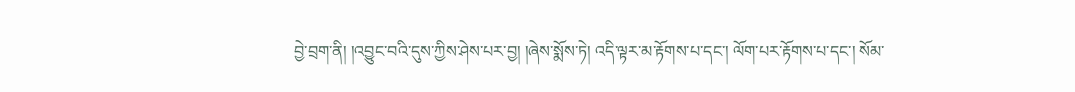བྱེ་བྲག་ནི། །འབྱུང་བའི་དུས་ཀྱིས་ཤེས་པར་བྱ། །ཞེས་སྨོས་ཏེ། འདི་ལྟར་མ་རྟོགས་པ་དང་། ལོག་པར་རྟོགས་པ་དང་། སོམ་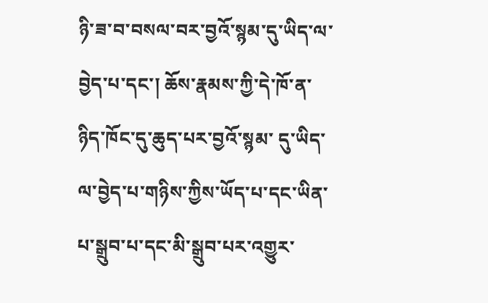ཉི་ཟ་བ་བསལ་བར་བྱའོ་སྙམ་དུ་ཡིད་ལ་བྱེད་པ་དང་། ཆོས་རྣམས་ཀྱི་དེ་ཁོ་ན་ཉིད་ཁོང་དུ་ཆུད་པར་བྱའོ་སྙམ་ དུ་ཡིད་ལ་བྱེད་པ་གཉིས་ཀྱིས་ཡོད་པ་དང་ཡིན་པ་སྒྲུབ་པ་དང་མི་སྒྲུབ་པར་འགྱུར་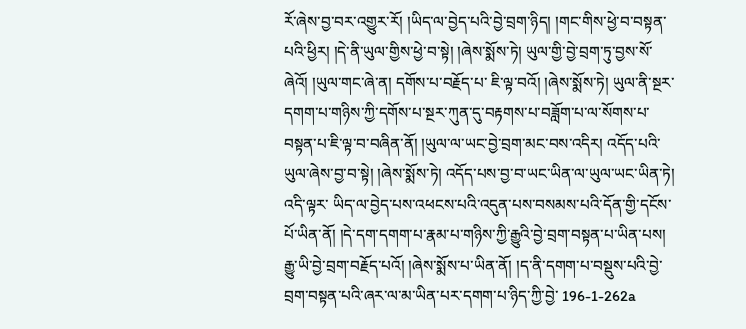རོ་ཞེས་བྱ་བར་འགྱུར་རོ། །ཡིད་ལ་བྱེད་པའི་བྱེ་བྲག་ཉིད། །གང་གིས་ཕྱེ་བ་བསྟན་པའི་ཕྱིར། །དེ་ནི་ཡུལ་གྱིས་ཕྱེ་བ་སྟེ། །ཞེས་སྨོས་ཏེ། ཡུལ་གྱི་བྱེ་བྲག་ཏུ་བྱས་སོ་ཞེའོ། །ཡུལ་གང་ཞེ་ན། དགོས་པ་བརྗོད་པ་ ཇི་ལྟ་བའོ། །ཞེས་སྨོས་ཏེ། ཡུལ་ནི་སྔར་དགག་པ་གཉིས་ཀྱི་དགོས་པ་སྔར་ཀུན་དུ་བརྟགས་པ་བཟློག་པ་ལ་སོགས་པ་བསྟན་པ་ཇི་ལྟ་བ་བཞིན་ནོ། །ཡུལ་ལ་ཡང་བྱེ་བྲག་མང་བས་འདིར། འདོད་པའི་ཡུལ་ཞེས་བྱ་བ་སྟེ། །ཞེས་སྨོས་ཏེ། འདོད་པས་བྱ་བ་ཡང་ཡིན་ལ་ཡུལ་ཡང་ཡིན་ཏེ། འདི་ལྟར་ ཡིད་ལ་བྱེད་པས་འཕངས་པའི་འདུན་པས་བསམས་པའི་དོན་གྱི་དངོས་པོ་ཡིན་ནོ། །དེ་དག་དགག་པ་རྣམ་པ་གཉིས་ཀྱི་རྒྱུའི་བྱེ་བྲག་བསྟན་པ་ཡིན་པས། རྒྱུ་ཡི་བྱེ་བྲག་བརྗོད་པའོ། །ཞེས་སྨོས་པ་ཡིན་ནོ། །ད་ནི་དགག་པ་བསྡུས་པའི་བྱེ་བྲག་བསྟན་པའི་ཞར་ལ་མ་ཡིན་པར་དགག་པ་ཉིད་ཀྱི་བྱེ་ 196-1-262a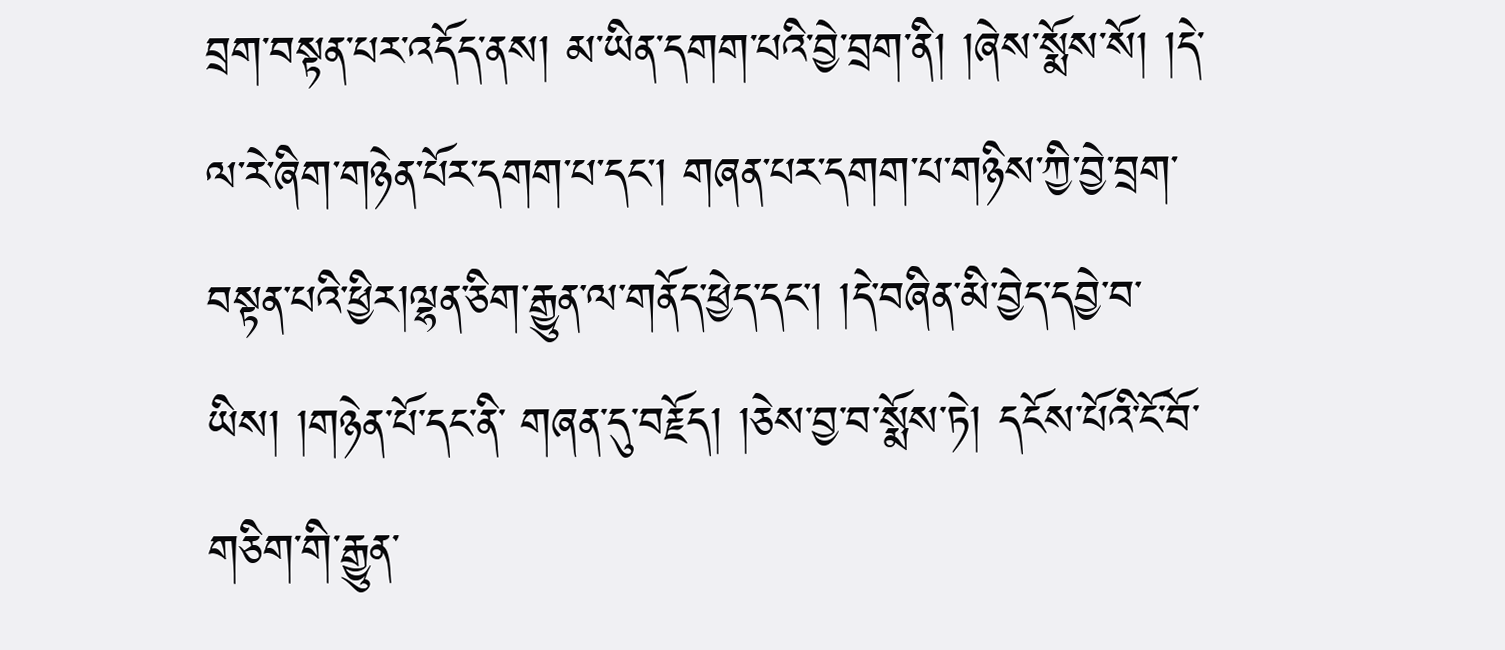བྲག་བསྟན་པར་འདོད་ནས། མ་ཡིན་དགག་པའི་བྱེ་བྲག་ནི། །ཞེས་སྨོས་སོ། །དེ་ལ་རེ་ཞིག་གཉེན་པོར་དགག་པ་དང་། གཞན་པར་དགག་པ་གཉིས་ཀྱི་བྱེ་བྲག་བསྟན་པའི་ཕྱིར།ལྷན་ཅིག་རྒྱུན་ལ་གནོད་ཕྱེད་དང་། །དེ་བཞིན་མི་བྱེད་དབྱེ་བ་ཡིས། །གཉེན་པོ་དང་ནི་ གཞན་དུ་བརྗོད། །ཅེས་བྱ་བ་སྨོས་ཏེ། དངོས་པོའི་ངོ་བོ་གཅིག་གི་རྒྱུན་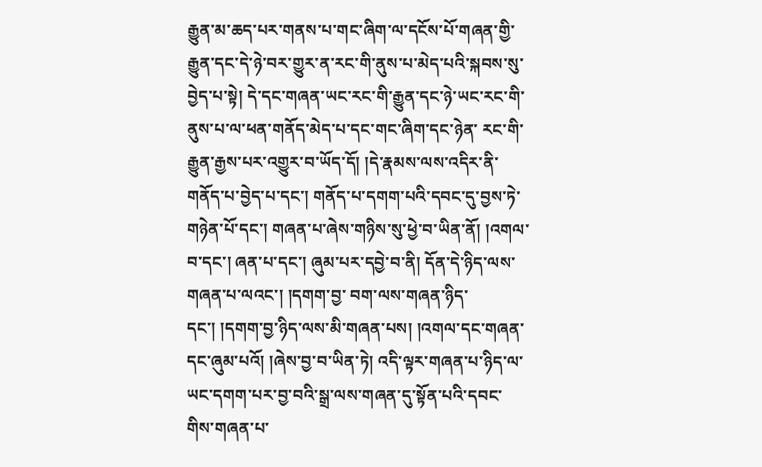རྒྱུན་མ་ཆད་པར་གནས་པ་གང་ཞིག་ལ་དངོས་པོ་གཞན་གྱི་རྒྱུན་དང་དེ་ཉེ་བར་གྱུར་ན་རང་གི་ནུས་པ་མེད་པའི་སྐབས་སུ་བྱེད་པ་སྟེ། དེ་དང་གཞན་ཡང་རང་གི་རྒྱུན་དང་ཉེ་ཡང་རང་གི་ནུས་པ་ལ་ཕན་གནོད་མེད་པ་དང་གང་ཞིག་དང་ཉེན་ རང་གི་རྒྱུན་རྒྱས་པར་འགྱུར་བ་ཡོད་དོ། །དེ་རྣམས་ལས་འདིར་ནི་གནོད་པ་བྱེད་པ་དང་། གནོད་པ་དགག་པའི་དབང་དུ་བྱས་ཏེ་གཉེན་པོ་དང་། གཞན་པ་ཞེས་གཉིས་སུ་ཕྱེ་བ་ཡིན་ནོ། །འགལ་བ་དང་། ཞན་པ་དང་། ཞུམ་པར་དབྱེ་བ་ནི། དོན་དེ་ཉིད་ལས་གཞན་པ་ལའང་། །དགག་བྱ་ བག་ལས་གཞན་ཉིད་དང་། །དགག་བྱ་ཉིད་ལས་མི་གཞན་པས། །འགལ་དང་གཞན་དང་ཞུམ་པའོ། །ཞེས་བྱ་བ་ཡིན་ཏེ། འདི་ལྟར་གཞན་པ་ཉིད་ལ་ཡང་དགག་པར་བྱ་བའི་སྒྲ་ལས་གཞན་དུ་སྟོན་པའི་དབང་གིས་གཞན་པ་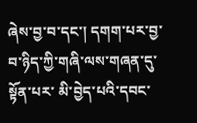ཞེས་བྱ་བ་དང་། དགག་པར་བྱ་བ་ཉིད་ཀྱི་གཞི་ལས་གཞན་དུ་སྟོན་པར་ མི་བྱེད་པའི་དབང་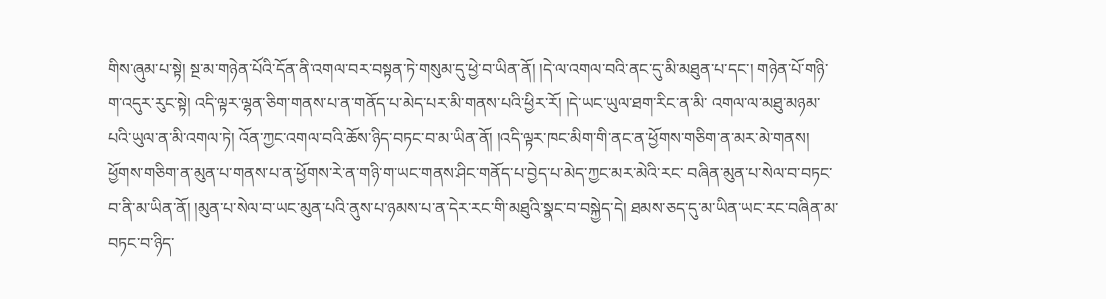གིས་ཞུམ་པ་སྟེ། སྔ་མ་གཉེན་པོའི་དོན་ནི་འགལ་བར་བསྟན་ཏེ་གསུམ་དུ་ཕྱེ་བ་ཡིན་ནོ། །དེ་ལ་འགལ་བའི་ནང་དུ་མི་མཐུན་པ་དང་། གཉེན་པོ་གཉི་ག་འདུར་རུང་སྟེ། འདི་ལྟར་ལྷན་ཅིག་གནས་པ་ན་གནོད་པ་མེད་པར་མི་གནས་པའི་ཕྱིར་རོ། །དེ་ཡང་ཡུལ་ཐག་རིང་ན་མི་ འགལ་ལ་མཐུ་མཉམ་པའི་ཡུལ་ན་མི་འགལ་ཏེ། འོན་ཀྱང་འགལ་བའི་ཆོས་ཉིད་བཏང་བ་མ་ཡིན་ནོ། །འདི་ལྟར་ཁང་མིག་གི་ནང་ན་ཕྱོགས་གཅིག་ན་མར་མེ་གནས། ཕྱོགས་གཅིག་ན་མུན་པ་གནས་པ་ན་ཕྱོགས་རེ་ན་གཉི་ག་ཡང་གནས་ཤིང་གནོད་པ་བྱེད་པ་མེད་ཀྱང་མར་མེའི་རང་ བཞིན་མུན་པ་སེལ་བ་བཏང་བ་ནི་མ་ཡིན་ནོ། །མུན་པ་སེལ་བ་ཡང་མུན་པའི་ནུས་པ་ཉམས་པ་ན་དེར་རང་གི་མཐུའི་སྣང་བ་བསྐྱེད་དེ། ཐམས་ཅད་དུ་མ་ཡིན་ཡང་རང་བཞིན་མ་བཏང་བ་ཉིད་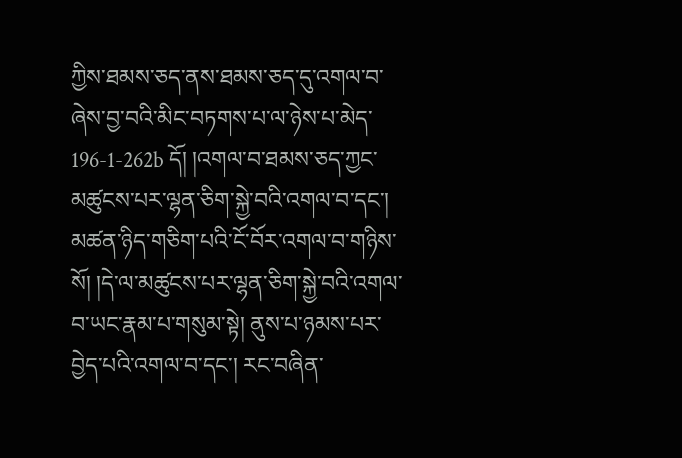ཀྱིས་ཐམས་ཅད་ནས་ཐམས་ཅད་དུ་འགལ་བ་ཞེས་བྱ་བའི་མིང་བཏགས་པ་ལ་ཉེས་པ་མེད་ 196-1-262b དོ། །འགལ་བ་ཐམས་ཅད་ཀྱང་མཚུངས་པར་ལྷན་ཅིག་སྐྱེ་བའི་འགལ་བ་དང་། མཚན་ཉིད་གཅིག་པའི་ངོ་བོར་འགལ་བ་གཉིས་སོ། །དེ་ལ་མཚུངས་པར་ལྷན་ཅིག་སྐྱེ་བའི་འགལ་བ་ཡང་རྣམ་པ་གསུམ་སྟེ། ནུས་པ་ཉམས་པར་བྱེད་པའི་འགལ་བ་དང་། རང་བཞིན་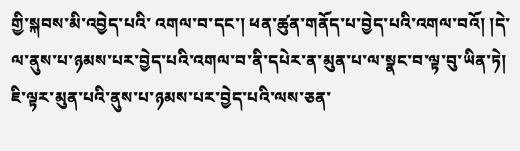གྱི་སྐབས་མི་འབྱེད་པའི་ འགལ་བ་དང་། ཕན་ཚུན་གནོད་པ་བྱེད་པའི་འགལ་བའོ། །དེ་ལ་ནུས་པ་ཉམས་པར་བྱེད་པའི་འགལ་བ་ནི་དཔེར་ན་མུན་པ་ལ་སྣང་བ་ལྟ་བུ་ཡིན་ཏེ། ཇི་ལྟར་མུན་པའི་ནུས་པ་ཉམས་པར་བྱེད་པའི་ལས་ཅན་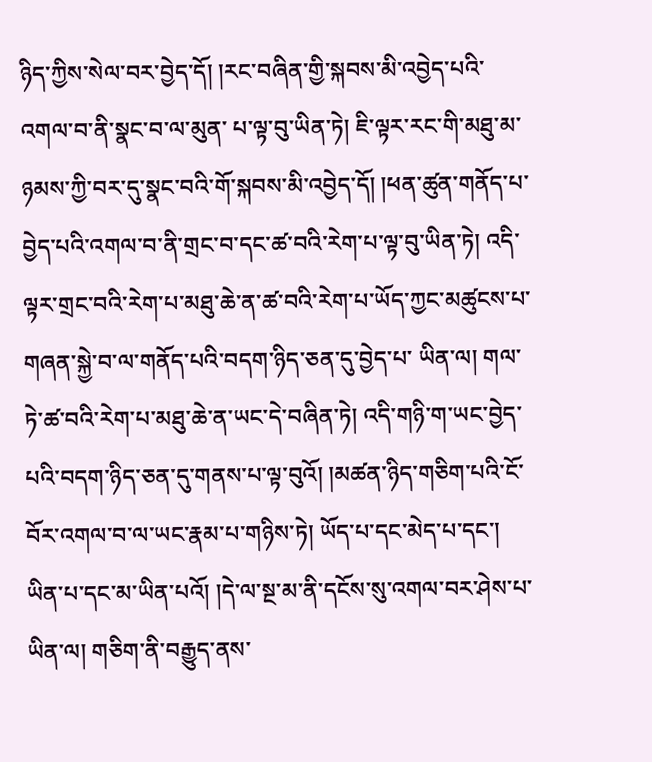ཉིད་ཀྱིས་སེལ་བར་བྱེད་དོ། །རང་བཞིན་གྱི་སྐབས་མི་འབྱེད་པའི་འགལ་བ་ནི་སྣང་བ་ལ་མུན་ པ་ལྟ་བུ་ཡིན་ཏེ། ཇི་ལྟར་རང་གི་མཐུ་མ་ཉམས་ཀྱི་བར་དུ་སྣང་བའི་གོ་སྐབས་མི་འབྱེད་དོ། །ཕན་ཚུན་གནོད་པ་བྱེད་པའི་འགལ་བ་ནི་གྲང་བ་དང་ཚ་བའི་རེག་པ་ལྟ་བུ་ཡིན་ཏེ། འདི་ལྟར་གྲང་བའི་རེག་པ་མཐུ་ཆེ་ན་ཚ་བའི་རེག་པ་ཡོད་ཀྱང་མཚུངས་པ་གཞན་སྐྱེ་བ་ལ་གནོད་པའི་བདག་ཉིད་ཅན་དུ་བྱེད་པ་ ཡིན་ལ། གལ་ཏེ་ཚ་བའི་རེག་པ་མཐུ་ཆེ་ན་ཡང་དེ་བཞིན་ཏེ། འདི་གཉི་ག་ཡང་བྱེད་པའི་བདག་ཉིད་ཅན་དུ་གནས་པ་ལྟ་བུའོ། །མཚན་ཉིད་གཅིག་པའི་ངོ་བོར་འགལ་བ་ལ་ཡང་རྣམ་པ་གཉིས་ཏེ། ཡོད་པ་དང་མེད་པ་དང་། ཡིན་པ་དང་མ་ཡིན་པའོ། །དེ་ལ་སྔ་མ་ནི་དངོས་སུ་འགལ་བར་ཤེས་པ་ ཡིན་ལ། གཅིག་ནི་བརྒྱུད་ནས་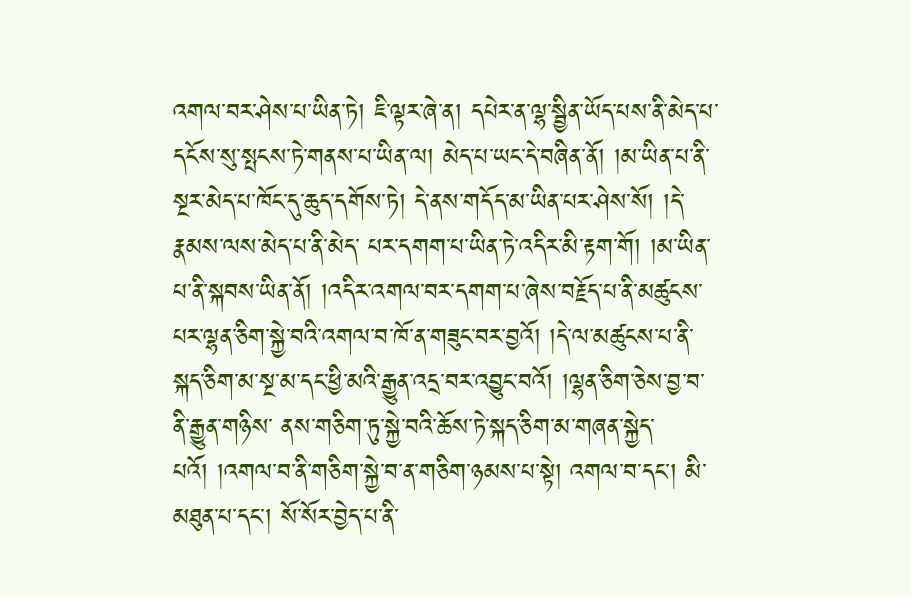འགལ་བར་ཤེས་པ་ཡིན་ཏེ། ཇི་ལྟར་ཞེ་ན། དཔེར་ན་ལྷ་སྦྱིན་ཡོད་པས་ནི་མེད་པ་དངོས་སུ་སྤངས་ཏེ་གནས་པ་ཡིན་ལ། མེད་པ་ཡང་དེ་བཞིན་ནོ། །མ་ཡིན་པ་ནི་སྔར་མེད་པ་ཁོང་དུ་ཆུད་དགོས་ཏེ། དེ་ནས་གདོད་མ་ཡིན་པར་ཤེས་སོ། །དེ་རྣམས་ལས་མེད་པ་ནི་མེད་ པར་དགག་པ་ཡིན་ཏེ་འདིར་མི་རྟག་གོ། །མ་ཡིན་པ་ནི་སྐབས་ཡིན་ནོ། །འདིར་འགལ་བར་དགག་པ་ཞེས་བརྗོད་པ་ནི་མཚུངས་པར་ལྷན་ཅིག་སྐྱེ་བའི་འགལ་བ་ཁོ་ན་གཟུང་བར་བྱའོ། །དེ་ལ་མཚུངས་པ་ནི་སྐད་ཅིག་མ་སྔ་མ་དང་ཕྱི་མའི་རྒྱུན་འདྲ་བར་འབྱུང་བའོ། །ལྷན་ཅིག་ཅེས་བྱ་བ་ནི་རྒྱུན་གཉིས་ ནས་གཅིག་ཏུ་སྐྱེ་བའི་ཆོས་ཏེ་སྐད་ཅིག་མ་གཞན་སྐྱེད་པའོ། །འགལ་བ་ནི་གཅིག་སྐྱེ་བ་ན་གཅིག་ཉམས་པ་སྟེ། འགལ་བ་དང་། མི་མཐུན་པ་དང་། སོ་སོར་བྱེད་པ་ནི་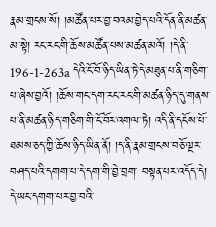རྣམ་གྲངས་སོ། །མཚོན་པར་བྱ་བའམ་བྱེད་པའི་དོན་ནི་མཚན་མ་སྟེ། རང་རང་གི་ཆོས་མཚོན་པས་མཚན་མའོ། །དེ་ནི་ 196-1-263a དེའི་ངོ་བོ་ཉིད་ཡིན་ཏེ་དེ་མཐུན་པ་ནི་གཅིག་པ་ཞེས་བྱའོ། །ཆོས་གང་དག་རང་རང་གི་མཚན་ཉིད་དུ་གནས་པ་ནི་མཚན་ཉིད་གཅིག་གི་ངོ་བོར་འགལ་ཏེ། འདི་ནི་དངོས་པོ་ཐམས་ཅད་ཀྱི་ཆོས་ཉིད་ཡིན་ནོ། །ད་ནི་རྣམ་གྲངས་བཅོ་ལྔར་བཤད་པའི་དགག་པ་དེ་དག་གི་བྱེ་བྲག་ བསྟན་པར་འདོད་དེ། དེ་ཡང་དགག་པར་བྱ་བའི་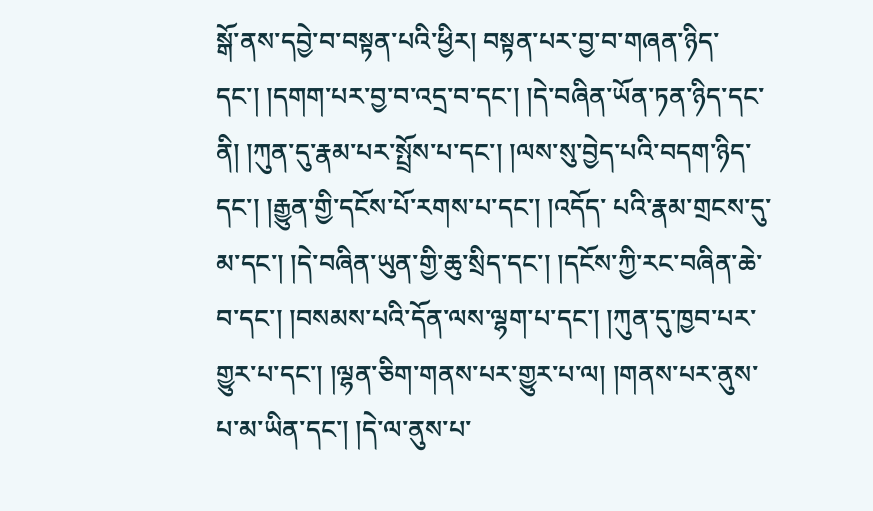སྒོ་ནས་དབྱེ་བ་བསྟན་པའི་ཕྱིར། བསྟན་པར་བྱ་བ་གཞན་ཉིད་དང་། །དགག་པར་བྱ་བ་འདྲ་བ་དང་། །དེ་བཞིན་ཡོན་ཏན་ཉིད་དང་ནི། །ཀུན་དུ་རྣམ་པར་སྤྲོས་པ་དང་། །ལས་སུ་བྱེད་པའི་བདག་ཉིད་དང་། །རྒྱུན་གྱི་དངོས་པོ་རགས་པ་དང་། །འདོད་ པའི་རྣམ་གྲངས་དུ་མ་དང་། །དེ་བཞིན་ཡུན་གྱི་ཆུ་སྲིད་དང་། །དངོས་ཀྱི་རང་བཞིན་ཆེ་བ་དང་། །བསམས་པའི་དོན་ལས་ལྷག་པ་དང་། །ཀུན་དུ་ཁྱབ་པར་གྱུར་པ་དང་། །ལྷན་ཅིག་གནས་པར་གྱུར་པ་ལ། །གནས་པར་ནུས་པ་མ་ཡིན་དང་། །དེ་ལ་ནུས་པ་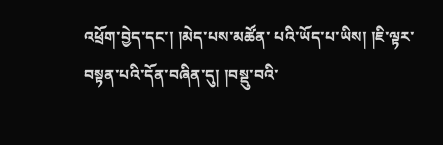འཕྲོག་བྱེད་དང་། །མེད་པས་མཚོན་ པའི་ཡོད་པ་ཡིས། །ཇི་ལྟར་བསྟན་པའི་དོན་བཞིན་དུ། །བསྡུ་བའི་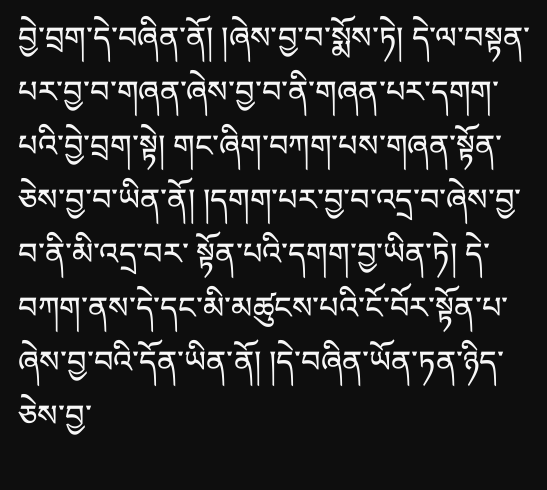བྱེ་བྲག་དེ་བཞིན་ནོ། །ཞེས་བྱ་བ་སྨོས་ཏེ། དེ་ལ་བསྟན་པར་བྱ་བ་གཞན་ཞེས་བྱ་བ་ནི་གཞན་པར་དགག་པའི་བྱེ་བྲག་སྟེ། གང་ཞིག་བཀག་པས་གཞན་སྟོན་ཅེས་བྱ་བ་ཡིན་ནོ། །དགག་པར་བྱ་བ་འདྲ་བ་ཞེས་བྱ་བ་ནི་མི་འདྲ་བར་ སྟོན་པའི་དགག་བྱ་ཡིན་ཏེ། དེ་བཀག་ནས་དེ་དང་མི་མཚུངས་པའི་ངོ་བོར་སྟོན་པ་ཞེས་བྱ་བའི་དོན་ཡིན་ནོ། །དེ་བཞིན་ཡོན་ཏན་ཉིད་ཅེས་བྱ་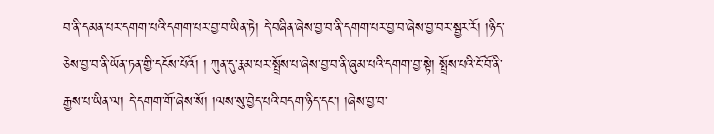བ་ནི་དམན་པར་དགག་པའི་དགག་པར་བྱ་བ་ཡིན་ཏེ། དེ་བཞིན་ཞེས་བྱ་བ་ནི་དགག་པར་བྱ་བ་ཞེས་བྱ་བར་སྦྱར་རོ། །ཉིད་ཅེས་བྱ་བ་ནི་ཡོན་ཏན་གྱི་དངོས་པོའོ། ། ཀུན་དུ་རྣམ་པར་སྤྲོས་པ་ཞེས་བྱ་བ་ནི་ཞུམ་པའི་དགག་བྱ་སྟེ། སྤྲོས་པའི་ངོ་བོ་ནི་རྒྱས་པ་ཡིན་ལ། དེ་དགག་གོ་ཞེས་སོ། །ལས་སུ་བྱེད་པའི་བདག་ཉིད་དང་། །ཞེས་བྱ་བ་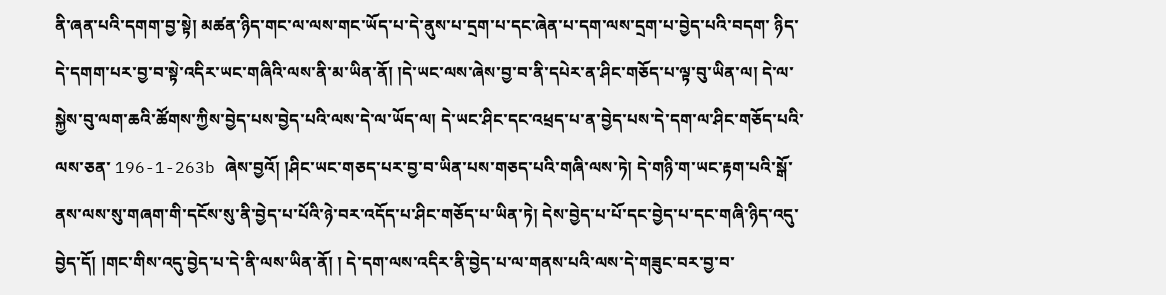ནི་ཞན་པའི་དགག་བྱ་སྟེ། མཚན་ཉིད་གང་ལ་ལས་གང་ཡོད་པ་དེ་ནུས་པ་དྲག་པ་དང་ཞེན་པ་དག་ལས་དྲག་པ་བྱེད་པའི་བདག་ ཉིད་དེ་དགག་པར་བྱ་བ་སྟེ་འདིར་ཡང་གཞིའི་ལས་ནི་མ་ཡིན་ནོ། །དེ་ཡང་ལས་ཞེས་བྱ་བ་ནི་དཔེར་ན་ཤིང་གཅོད་པ་ལྟ་བུ་ཡིན་ལ། དེ་ལ་སྐྱེས་བུ་ལག་ཆའི་ཚོགས་ཀྱིས་བྱེད་པས་བྱེད་པའི་ལས་དེ་ལ་ཡོད་ལ། དེ་ཡང་ཤིང་དང་འཕྲད་པ་ན་བྱེད་པས་དེ་དག་ལ་ཤིང་གཅོད་པའི་ལས་ཅན་ 196-1-263b ཞེས་བྱའོ། །ཤིང་ཡང་གཅད་པར་བྱ་བ་ཡིན་པས་གཅད་པའི་གཞི་ལས་ཏེ། དེ་གཉི་ག་ཡང་རྟག་པའི་སྒོ་ནས་ལས་སུ་གཞག་གི་དངོས་སུ་ནི་བྱེད་པ་པོའི་ཉེ་བར་འདོད་པ་ཤིང་གཅོད་པ་ཡིན་ཏེ། དེས་བྱེད་པ་པོ་དང་བྱེད་པ་དང་གཞི་ཉིད་འདུ་བྱེད་དོ། །གང་གིས་འདུ་བྱེད་པ་དེ་ནི་ལས་ཡིན་ནོ། ། དེ་དག་ལས་འདིར་ནི་བྱེད་པ་ལ་གནས་པའི་ལས་དེ་གཟུང་བར་བྱ་བ་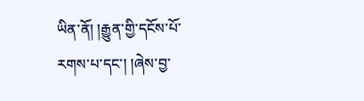ཡིན་ནོ། །རྒྱུན་གྱི་དངོས་པོ་རགས་པ་དང་། །ཞེས་བྱ་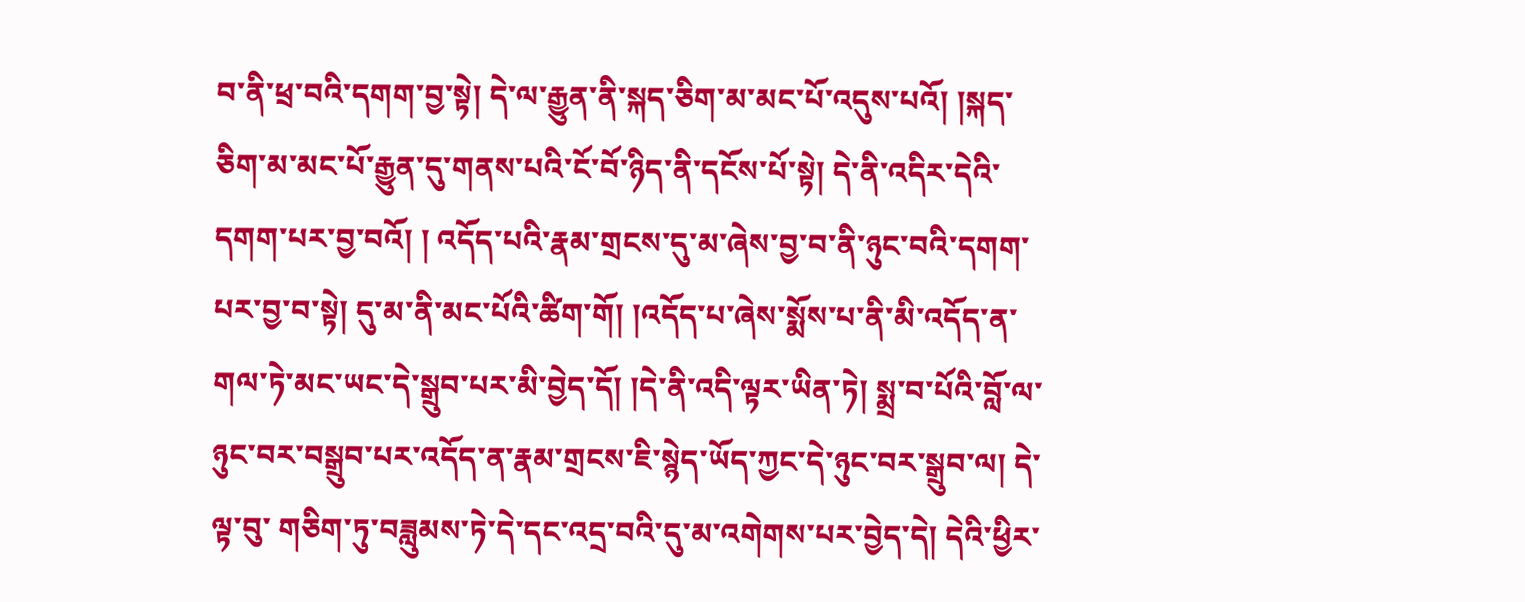བ་ནི་ཕྲ་བའི་དགག་བྱ་སྟེ། དེ་ལ་རྒྱུན་ནི་སྐད་ཅིག་མ་མང་པོ་འདུས་པའོ། །སྐད་ཅིག་མ་མང་པོ་རྒྱུན་དུ་གནས་པའི་ངོ་བོ་ཉིད་ནི་དངོས་པོ་སྟེ། དེ་ནི་འདིར་དེའི་དགག་པར་བྱ་བའོ། ། འདོད་པའི་རྣམ་གྲངས་དུ་མ་ཞེས་བྱ་བ་ནི་ཉུང་བའི་དགག་པར་བྱ་བ་སྟེ། དུ་མ་ནི་མང་པོའི་ཚིག་གོ། །འདོད་པ་ཞེས་སྨོས་པ་ནི་མི་འདོད་ན་གལ་ཏེ་མང་ཡང་དེ་སྒྲུབ་པར་མི་བྱེད་དོ། །དེ་ནི་འདི་ལྟར་ཡིན་ཏེ། སྨྲ་བ་པོའི་བློ་ལ་ཉུང་བར་བསྒྲུབ་པར་འདོད་ན་རྣམ་གྲངས་ཇི་སྙེད་ཡོད་ཀྱང་དེ་ཉུང་བར་སྒྲུབ་ལ། དེ་ལྟ་བུ་ གཅིག་ཏུ་བཟླུམས་ཏེ་དེ་དང་འདྲ་བའི་དུ་མ་འགེགས་པར་བྱེད་དེ། དེའི་ཕྱིར་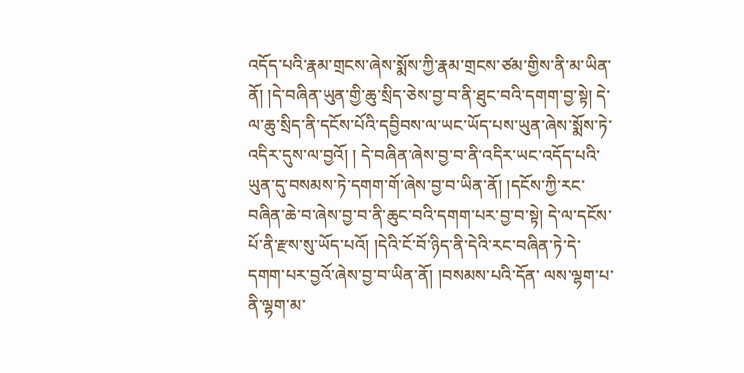འདོད་པའི་རྣམ་གྲངས་ཞེས་སྨོས་ཀྱི་རྣམ་གྲངས་ཙམ་གྱིས་ནི་མ་ཡིན་ནོ། །དེ་བཞིན་ཡུན་གྱི་ཆུ་སྲིད་ཅེས་བྱ་བ་ནི་ཐུང་བའི་དགག་བྱ་སྟེ། དེ་ལ་ཆུ་སྲིད་ནི་དངོས་པོའི་དབྱིབས་ལ་ཡང་ཡོད་པས་ཡུན་ཞེས་སྨོས་ཏེ་འདིར་དུས་ལ་བྱའོ། ། དེ་བཞིན་ཞེས་བྱ་བ་ནི་འདིར་ཡང་འདོད་པའི་ཡུན་དུ་བསམས་ཏེ་དགག་གོ་ཞེས་བྱ་བ་ཡིན་ནོ། །དངོས་ཀྱི་རང་བཞིན་ཆེ་བ་ཞེས་བྱ་བ་ནི་ཆུང་བའི་དགག་པར་བྱ་བ་སྟེ། དེ་ལ་དངོས་པོ་ནི་རྫས་སུ་ཡོད་པའོ། །དེའི་ངོ་བོ་ཉིད་ནི་དེའི་རང་བཞིན་ཏེ་དེ་དགག་པར་བྱའོ་ཞེས་བྱ་བ་ཡིན་ནོ། །བསམས་པའི་དོན་ ལས་ལྷག་པ་ནི་ལྷག་མ་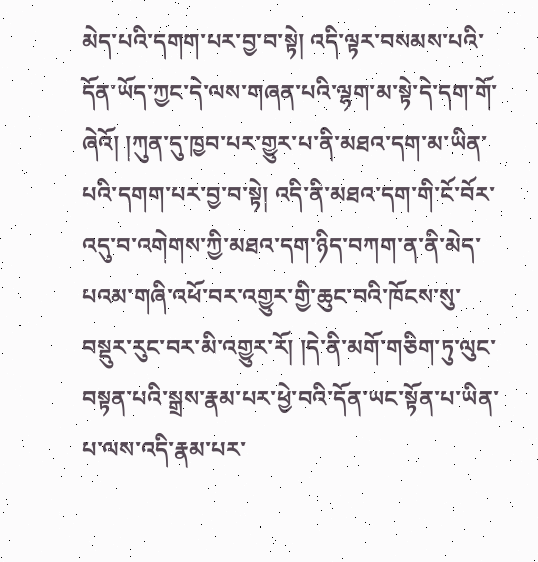མེད་པའི་དགག་པར་བྱ་བ་སྟེ། འདི་ལྟར་བསམས་པའི་དོན་ཡོད་ཀྱང་དེ་ལས་གཞན་པའི་ལྷག་མ་སྟེ་དེ་དག་གོ་ཞེའོ། །ཀུན་དུ་ཁྱབ་པར་གྱུར་པ་ནི་མཐའ་དག་མ་ཡིན་པའི་དགག་པར་བྱ་བ་སྟེ། འདི་ནི་མཐའ་དག་གི་ངོ་བོར་འདུ་བ་འགེགས་ཀྱི་མཐའ་དག་ཉིད་བཀག་ན་ནི་མེད་ པའམ་གཞི་འཕོ་བར་འགྱུར་གྱི་ཆུང་བའི་ཁོངས་སུ་བསྡུར་རུང་བར་མི་འགྱུར་རོ། །དེ་ནི་མགོ་གཅིག་ཏུ་ལུང་བསྟན་པའི་སྒྲས་རྣམ་པར་ཕྱེ་བའི་དོན་ཡང་སྟོན་པ་ཡིན་པ་ལས་འདི་རྣམ་པར་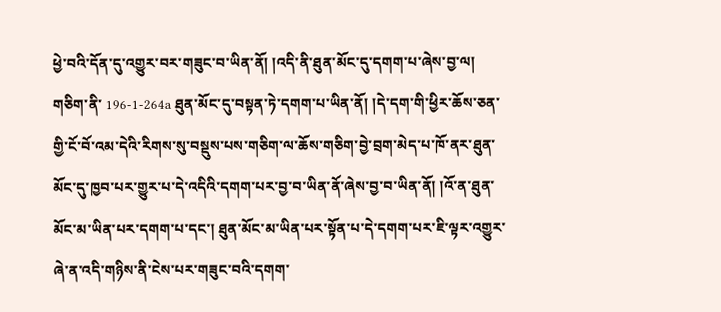ཕྱེ་བའི་དོན་དུ་འགྱུར་བར་གཟུང་བ་ཡིན་ནོ། །འདི་ནི་ཐུན་མོང་དུ་དགག་པ་ཞེས་བྱ་ལ། གཅིག་ནི་ 196-1-264a ཐུན་མོང་དུ་བསྟན་ཏེ་དགག་པ་ཡིན་ནོ། །དེ་དག་གི་ཕྱིར་ཆོས་ཅན་གྱི་ངོ་བོ་འམ་དེའི་རིགས་སུ་བསྡུས་པས་གཅིག་ལ་ཆོས་གཅིག་བྱེ་བྲག་མེད་པ་ཁོ་ནར་ཐུན་མོང་དུ་ཁྱབ་པར་གྱུར་པ་དེ་འདིའི་དགག་པར་བྱ་བ་ཡིན་ནོ་ཞེས་བྱ་བ་ཡིན་ནོ། །འོ་ན་ཐུན་མོང་མ་ཡིན་པར་དགག་པ་དང་། ཐུན་མོང་མ་ཡིན་པར་སྟོན་པ་དེ་དགག་པར་ཇི་ལྟར་འགྱུར་ཞེ་ན་འདི་གཉིས་ནི་ངེས་པར་གཟུང་བའི་དགག་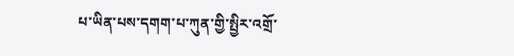པ་ཡིན་པས་དགག་པ་ཀུན་གྱི་སྤྱིར་འགྲོ་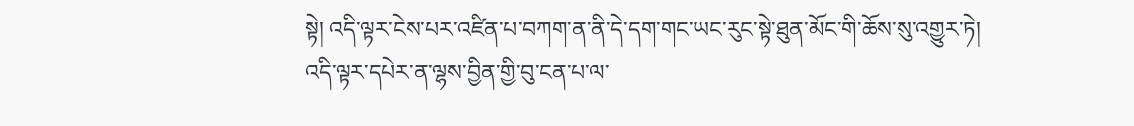སྟེ། འདི་ལྟར་ངེས་པར་འཛིན་པ་བཀག་ན་ནི་དེ་དག་གང་ཡང་རུང་སྟེ་ཐུན་མོང་གི་ཆོས་སུ་འགྱུར་ཏེ། འདི་ལྟར་དཔེར་ན་ལྷས་བྱིན་གྱི་བུ་ངན་པ་ལ་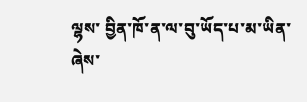ལྷས་ བྱིན་ཁོ་ན་ལ་བུ་ཡོད་པ་མ་ཡིན་ཞེས་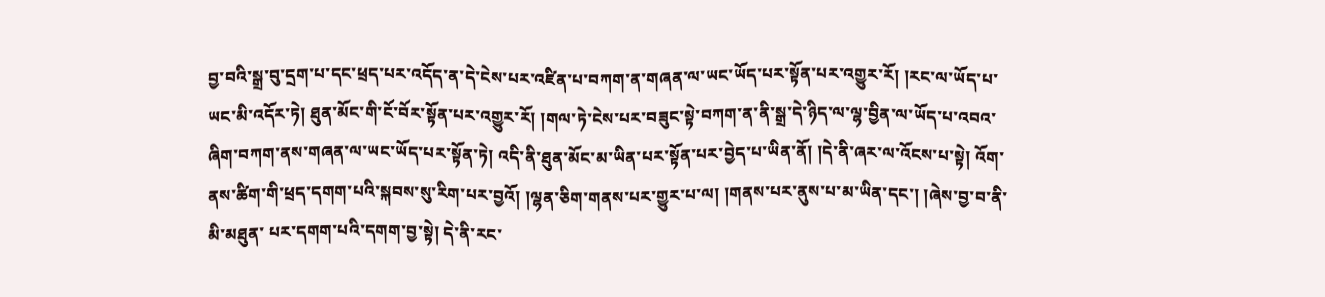བྱ་བའི་སྒྲ་བུ་དྲག་པ་དང་ཕྲད་པར་འདོད་ན་དེ་ངེས་པར་འཛིན་པ་བཀག་ན་གཞན་ལ་ཡང་ཡོད་པར་སྟོན་པར་འགྱུར་རོ། །རང་ལ་ཡོད་པ་ཡང་མི་འདོར་ཏེ། ཐུན་མོང་གི་ངོ་བོར་སྟོན་པར་འགྱུར་རོ། །གལ་ཏེ་ངེས་པར་བཟུང་སྟེ་བཀག་ན་ནི་སྒྲ་དེ་ཉིད་ལ་ལྷ་བྱིན་ལ་ཡོད་པ་འབའ་ ཞིག་བཀག་ནས་གཞན་ལ་ཡང་ཡོད་པར་སྟོན་ཏེ། འདི་ནི་ཐུན་མོང་མ་ཡིན་པར་སྟོན་པར་བྱེད་པ་ཡིན་ནོ། །དེ་ནི་ཞར་ལ་འོངས་པ་སྟེ། འོག་ནས་ཚིག་གི་ཕྲད་དགག་པའི་སྐབས་སུ་རིག་པར་བྱའོ། །ལྷན་ཅིག་གནས་པར་གྱུར་པ་ལ། །གནས་པར་ནུས་པ་མ་ཡིན་དང་། །ཞེས་བྱ་བ་ནི་མི་མཐུན་ པར་དགག་པའི་དགག་བྱ་སྟེ། དེ་ནི་རང་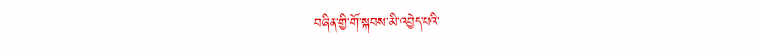བཞིན་གྱི་གོ་སྐབས་མི་འབྱེད་པའི་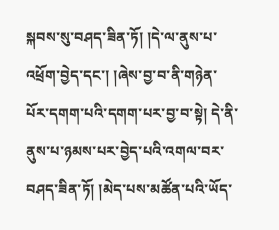སྐབས་སུ་བཤད་ཟིན་ཏོ། །དེ་ལ་ནུས་པ་འཕྲོག་བྱེད་དང་། །ཞེས་བྱ་བ་ནི་གཉེན་པོར་དགག་པའི་དགག་པར་བྱ་བ་སྟེ། དེ་ནི་ནུས་པ་ཉམས་པར་བྱེད་པའི་འགལ་བར་བཤད་ཟིན་ཏོ། །མེད་པས་མཚོན་པའི་ཡོད་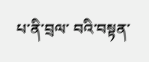པ་ནི་བྲལ་ བའི་བསྟན་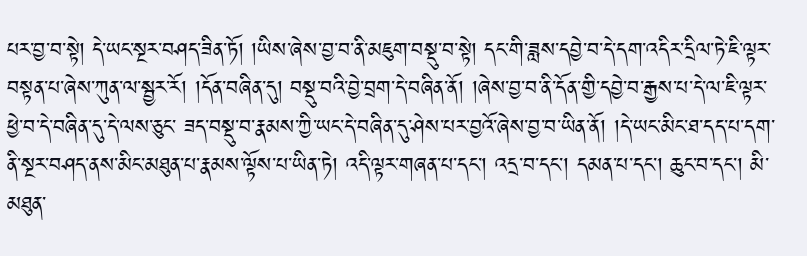པར་བྱ་བ་སྟེ། དེ་ཡང་སྔར་བཤད་ཟིན་ཏོ། །ཡིས་ཞེས་བྱ་བ་ནི་མཇུག་བསྡུ་བ་སྟེ། དང་གི་ཟླས་དབྱེ་བ་དེ་དག་འདིར་དྲིལ་ཏེ་ཇི་ལྟར་བསྟན་པ་ཞེས་ཀུན་ལ་སྦྱར་རོ། །དོན་བཞིན་དུ། བསྡུ་བའི་བྱེ་བྲག་དེ་བཞིན་ནོ། །ཞེས་བྱ་བ་ནི་དོན་གྱི་དབྱེ་བ་རྒྱས་པ་དེ་ལ་ཇི་ལྟར་ཕྱེ་བ་དེ་བཞིན་དུ་དེ་ལས་ཅུང་ ཟད་བསྡུ་བ་རྣམས་ཀྱི་ཡང་དེ་བཞིན་དུ་ཤེས་པར་བྱའོ་ཞེས་བྱ་བ་ཡིན་ནོ། །དེ་ཡང་མིང་ཐ་དད་པ་དག་ནི་སྔར་བཤད་ནས་མིང་མཐུན་པ་རྣམས་ལྟོས་པ་ཡིན་ཏེ། འདི་ལྟར་གཞན་པ་དང་། འདྲ་བ་དང་། དམན་པ་དང་། ཆུང་བ་དང་། མི་མཐུན་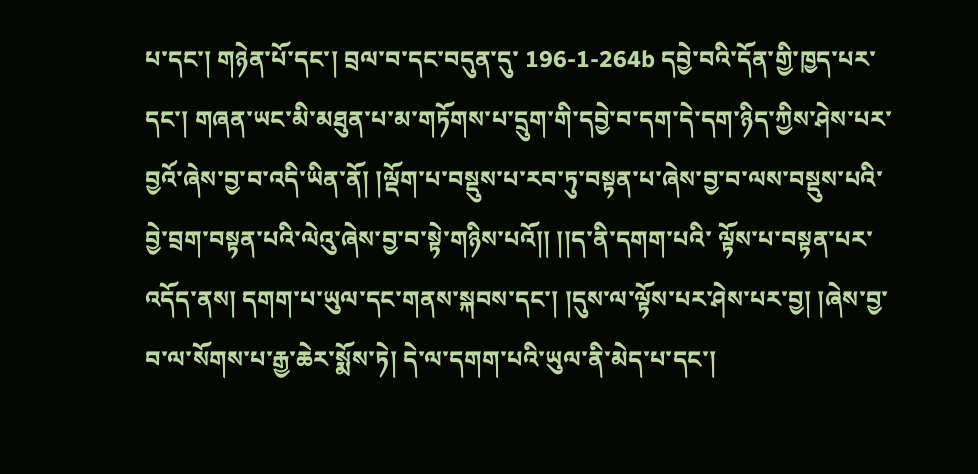པ་དང་། གཉེན་པོ་དང་། བྲལ་བ་དང་བདུན་དུ་ 196-1-264b དབྱེ་བའི་དོན་གྱི་ཁྱད་པར་དང་། གཞན་ཡང་མི་མཐུན་པ་མ་གཏོགས་པ་དྲུག་གི་དབྱེ་བ་དག་དེ་དག་ཉིད་ཀྱིས་ཤེས་པར་བྱའོ་ཞེས་བྱ་བ་འདི་ཡིན་ནོ། །ལྡོག་པ་བསྡུས་པ་རབ་ཏུ་བསྟན་པ་ཞེས་བྱ་བ་ལས་བསྡུས་པའི་བྱེ་བྲག་བསྟན་པའི་ལེའུ་ཞེས་བྱ་བ་སྟེ་གཉིས་པའོ།། །།ད་ནི་དགག་པའི་ ལྟོས་པ་བསྟན་པར་འདོད་ནས། དགག་པ་ཡུལ་དང་གནས་སྐབས་དང་། །དུས་ལ་ལྟོས་པར་ཤེས་པར་བྱ། །ཞེས་བྱ་བ་ལ་སོགས་པ་རྒྱ་ཆེར་སྨོས་ཏེ། དེ་ལ་དགག་པའི་ཡུལ་ནི་མེད་པ་དང་།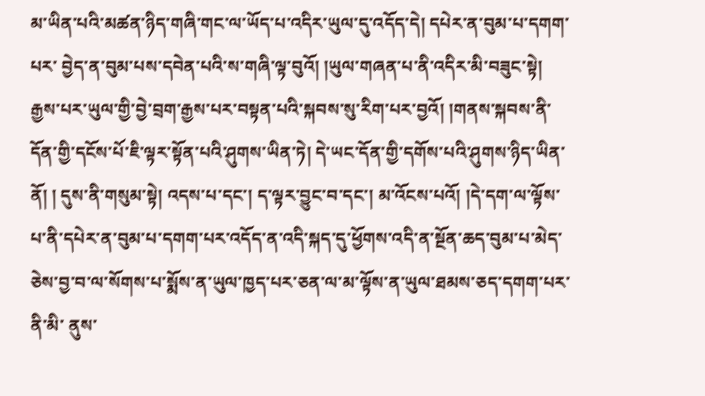མ་ཡིན་པའི་མཚན་ཉིད་གཞི་གང་ལ་ཡོད་པ་འདིར་ཡུལ་དུ་འདོད་དེ། དཔེར་ན་བུམ་པ་དགག་པར་ བྱེད་ན་བུམ་པས་དབེན་པའི་ས་གཞི་ལྟ་བུའོ། །ཡུལ་གཞན་པ་ནི་འདིར་མི་བཟུང་སྟེ། རྒྱས་པར་ཡུལ་གྱི་བྱེ་བྲག་རྒྱས་པར་བསྟན་པའི་སྐབས་སུ་རིག་པར་བྱའོ། །གནས་སྐབས་ནི་དོན་གྱི་དངོས་པོ་ཇི་ལྟར་སྟོན་པའི་ཤུགས་ཡིན་ཏེ། དེ་ཡང་དོན་གྱི་དགོས་པའི་ཤུགས་ཉིད་ཡིན་ནོ། ། དུས་ནི་གསུམ་སྟེ། འདས་པ་དང་། ད་ལྟར་བྱུང་བ་དང་། མ་འོངས་པའོ། །དེ་དག་ལ་ལྟོས་པ་ནི་དཔེར་ན་བུམ་པ་དགག་པར་འདོད་ན་འདི་སྐད་དུ་ཕྱོགས་འདི་ན་སྔོན་ཆད་བུམ་པ་མེད་ཅེས་བྱ་བ་ལ་སོགས་པ་སྨོས་ན་ཡུལ་ཁྱད་པར་ཅན་ལ་མ་ལྟོས་ན་ཡུལ་ཐམས་ཅད་དགག་པར་ནི་མི་ ནུས་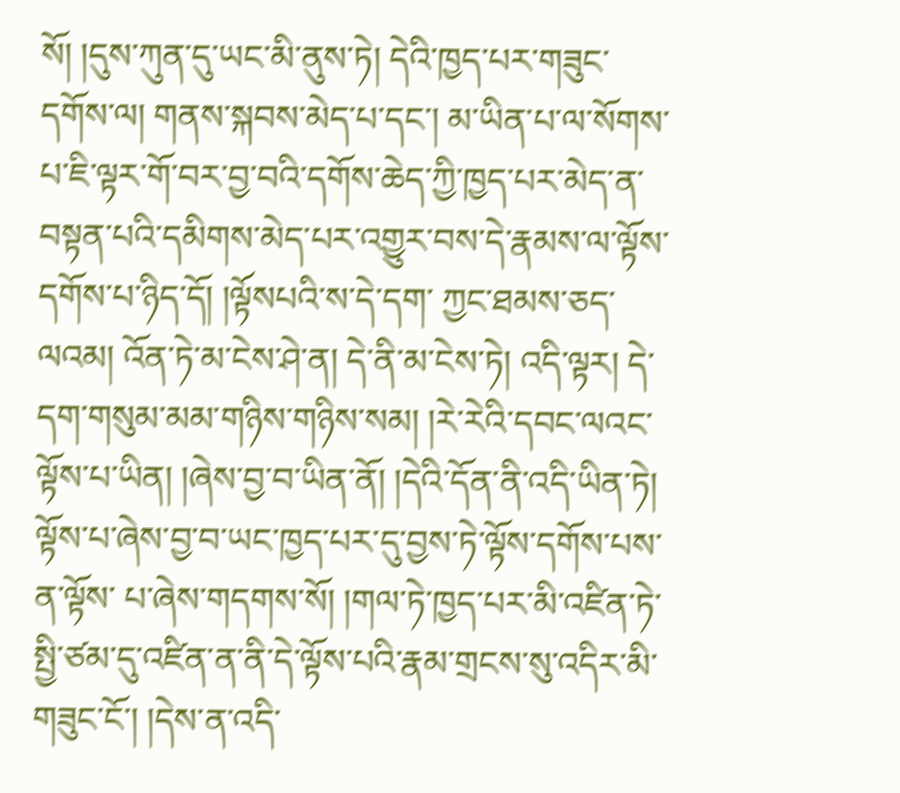སོ། །དུས་ཀུན་དུ་ཡང་མི་ནུས་ཏེ། དེའི་ཁྱད་པར་གཟུང་དགོས་ལ། གནས་སྐབས་མེད་པ་དང་། མ་ཡིན་པ་ལ་སོགས་པ་ཇི་ལྟར་གོ་བར་བྱ་བའི་དགོས་ཆེད་ཀྱི་ཁྱད་པར་མེད་ན་བསྟན་པའི་དམིགས་མེད་པར་འགྱུར་བས་དེ་རྣམས་ལ་ལྟོས་དགོས་པ་ཉིད་དོ། །ལྟོསཔའི་ས་དེ་དག་ ཀྱང་ཐམས་ཅད་ལའམ། འོན་ཏེ་མ་ངེས་ཤེ་ན། དེ་ནི་མ་ངེས་ཏེ། འདི་ལྟར། དེ་དག་གསུམ་མམ་གཉིས་གཉིས་སམ། །རེ་རེའི་དབང་ལའང་ལྟོས་པ་ཡིན། །ཞེས་བྱ་བ་ཡིན་ནོ། །དེའི་དོན་ནི་འདི་ཡིན་ཏེ། ལྟོས་པ་ཞེས་བྱ་བ་ཡང་ཁྱད་པར་དུ་བྱས་ཏེ་ལྟོས་དགོས་པས་ན་ལྟོས་ པ་ཞེས་གདགས་སོ། །གལ་ཏེ་ཁྱད་པར་མི་འཛིན་ཏེ་སྤྱི་ཙམ་དུ་འཛིན་ན་ནི་དེ་ལྟོས་པའི་རྣམ་གྲངས་སུ་འདིར་མི་གཟུང་ངོ་། །དེས་ན་འདི་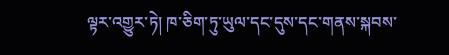ལྟར་འགྱུར་ཏེ། ཁ་ཅིག་ཏུ་ཡུལ་དང་དུས་དང་གནས་སྐབས་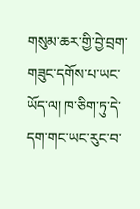གསུམ་ཆར་གྱི་བྱེ་བྲག་གཟུང་དགོས་པ་ཡང་ཡོད་ལ། ཁ་ཅིག་ཏུ་དེ་དག་གང་ཡང་རུང་བ་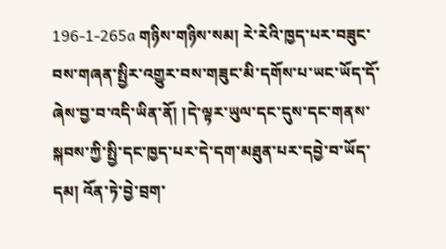196-1-265a གཉིས་གཉིས་སམ། རེ་རེའི་ཁྱད་པར་བཟུང་བས་གཞན་སྤྱིར་འགྱུར་བས་གཟུང་མི་དགོས་པ་ཡང་ཡོད་དོ་ཞེས་བྱ་བ་འདི་ཡིན་ནོ། །དེ་ལྟར་ཡུལ་དང་དུས་དང་གནས་སྐབས་ཀྱི་སྤྱི་དང་ཁྱད་པར་དེ་དག་མཐུན་པར་དབྱེ་བ་ཡོད་དམ། འོན་ཏེ་བྱེ་བྲག་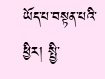ཡོད་པ་བསྟན་པའི་ ཕྱིར། སྤྱི་